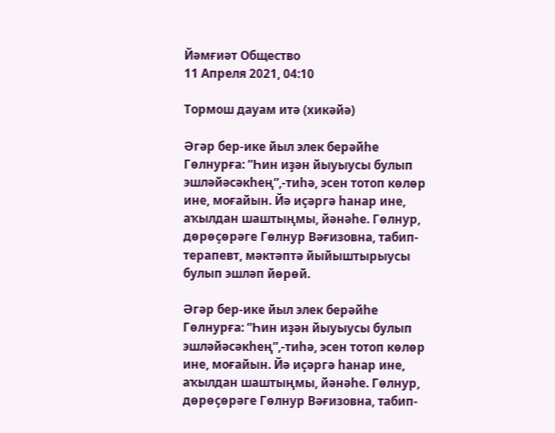Йәмғиәт Общество
11 Апреля 2021, 04:10

Тормош дауам итә (хикәйә)

Әгәр бер-ике йыл элек берәйһе Гөлнурға: ”Һин иҙән йыуыусы булып эшләйәсәкһең”,-тиһә, эсен тотоп көлөр ине, моғайын. Йә иҫәргә һанар ине, аҡылдан шаштыңмы, йәнәһе. Гөлнур, дөрөҫөрәге Гөлнур Вәғизовна, табип- терапевт, мәктәптә йыйыштырыусы булып эшләп йөрөй.

Әгәр бер-ике йыл элек берәйһе Гөлнурға: ”Һин иҙән йыуыусы булып эшләйәсәкһең”,-тиһә, эсен тотоп көлөр ине, моғайын. Йә иҫәргә һанар ине, аҡылдан шаштыңмы, йәнәһе. Гөлнур, дөрөҫөрәге Гөлнур Вәғизовна, табип-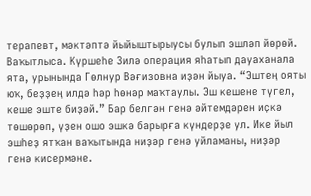терапевт, мәктәптә йыйыштырыусы булып эшләп йөрөй. Ваҡытлыса. Күршеһе Зилә операция яһатып дауаханала ята, урынында Гөлнур Вәғизовна иҙән йыуа. “Эштең ояты юҡ, беҙҙең илдә һәр һөнәр маҡтаулы. Эш кешене түгел, кеше эште биҙәй.” Бар белгән генә әйтемдәрен иҫкә төшөрөп, үҙен ошо эшкә барырға күндерҙе ул. Ике йыл эшһеҙ ятҡан ваҡытында ниҙәр генә уйламаны, ниҙәр генә кисермәне.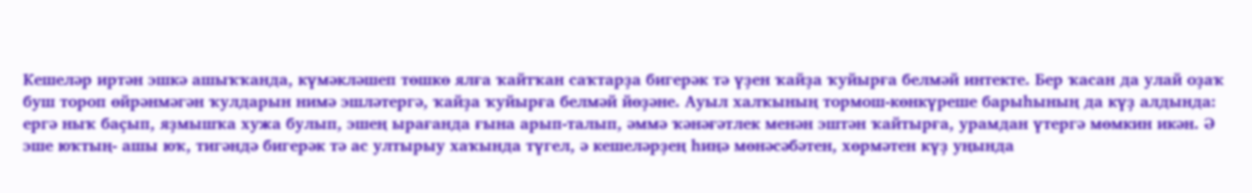Кешеләр иртән эшкә ашыҡҡанда, күмәкләшеп төшкө ялға ҡайтҡан саҡтарҙа бигерәк тә үҙен ҡайҙа ҡуйырға белмәй интекте. Бер ҡасан да улай оҙаҡ буш тороп өйрәнмәгән ҡулдарын нимә эшләтергә, ҡайҙа ҡуйырға белмәй йөҙәне. Ауыл халҡының тормош-көнкүреше барыһының да күҙ алдында: ергә ныҡ баҫып, яҙмышҡа хужа булып, эшең ырағанда ғына арып-талып, әммә ҡәнәғәтлек менән эштән ҡайтырға, урамдан үтергә мөмкин икән. Ә эше юҡтың- ашы юҡ, тигәндә бигерәк тә ас ултырыу хаҡында түгел, ә кешеләрҙең һиңә мөнәсәбәтен, хөрмәтен күҙ уңында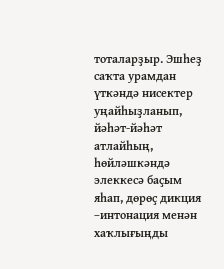тоталарҙыр. Эшһеҙ саҡта урамдан үткәндә нисектер уңайһыҙланып, йәһәт-йәһәт атлайһың, һөйләшкәндә элеккесә баҫым яһап, дөрөҫ дикция –интонация менән хаҡлығыңды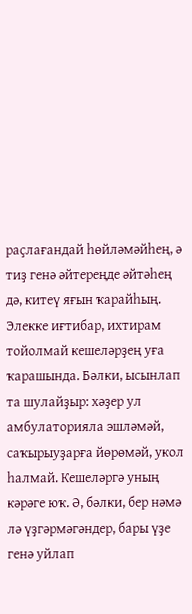раҫлағандай һөйләмәйһең, ә тиҙ генә әйтереңде әйтәһең дә, китеү яғын ҡарайһың. Элекке иғтибар, ихтирам тойолмай кешеләрҙең уға ҡарашында. Бәлки, ысынлап та шулайҙыр: хәҙер ул амбулаторияла эшләмәй, саҡырыуҙарға йөрөмәй, укол һалмай. Кешеләргә уның кәрәге юҡ. Ә, бәлки, бер нәмә лә үҙгәрмәгәндер, бары үҙе генә уйлап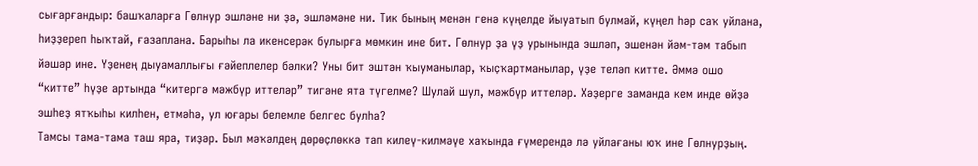сығарғандыр: башҡаларға Гөлнур эшләне ни ҙә, эшләмәне ни. Тик бының менән генә күңелде йыуатып булмай, күңел һәр саҡ уйлана, һиҙҙереп һыҡтай, ғазаплана. Барыһы ла икенсерәк булырға мөмкин ине бит. Гөлнур ҙа үҙ урынында эшләп, эшенән йәм-тәм табып йәшәр ине. Үҙенең дыуамаллығы ғәйеплелер бәлки? Уны бит эштән ҡыуманылар, ҡыҫҡартманылар, үҙе теләп китте. Әммә ошо “китте” һүҙе артында “китергә мәжбүр иттеләр” тигәне ята түгелме? Шулай шул, мәжбүр иттеләр. Хәҙерге заманда кем инде өйҙә эшһеҙ ятҡыһы килһен, етмәһә, ул юғары белемле белгес булһа?
Тамсы тама-тама таш яра, тиҙәр. Был мәҡәлдең дөрөҫлөккә тап килеү-килмәүе хаҡында ғүмерендә лә уйлағаны юҡ ине Гөлнурҙың.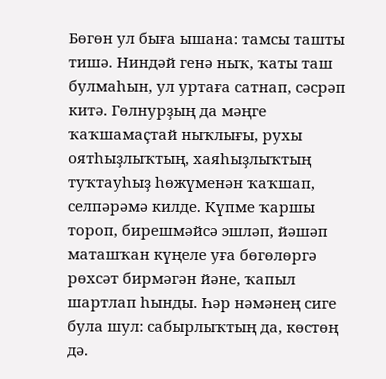Бөгөн ул быға ышана: тамсы ташты тишә. Ниндәй генә ныҡ, ҡаты таш булмаһын, ул уртаға сатнап, сәсрәп китә. Гөлнурҙың да мәңге ҡаҡшамаҫтай ныҡлығы, рухы оятһыҙлыҡтың, хаяһыҙлыҡтың туҡтауһыҙ һөжүменән ҡаҡшап, селпәрәмә килде. Күпме ҡаршы тороп, бирешмәйсә эшләп, йәшәп маташҡан күңеле уға бөгөлөргә рөхсәт бирмәгән йәне, ҡапыл шартлап һынды. Һәр нәмәнең сиге була шул: сабырлыҡтың да, көстөң дә.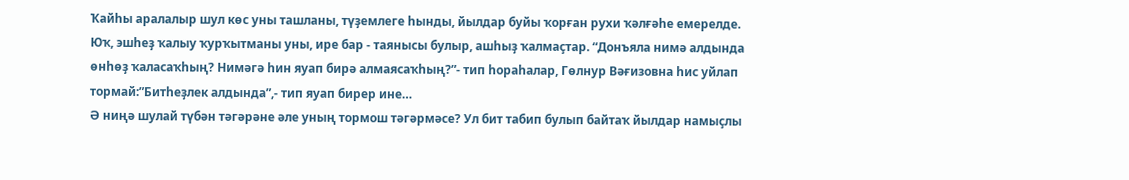Ҡайһы аралалыр шул көс уны ташланы, түҙемлеге һынды, йылдар буйы ҡорған рухи ҡәлғәһе емерелде. Юҡ, эшһеҙ ҡалыу ҡурҡытманы уны, ире бар - таянысы булыр, ашһыҙ ҡалмаҫтар. “Донъяла нимә алдында өнһөҙ ҡаласаҡһың? Нимәгә һин яуап бирә алмаясаҡһың?”- тип һораһалар, Гөлнур Вәғизовна һис уйлап тормай:”Битһеҙлек алдында”,- тип яуап бирер ине…
Ә ниңә шулай түбән тәгәрәне әле уның тормош тәгәрмәсе? Ул бит табип булып байтаҡ йылдар намыҫлы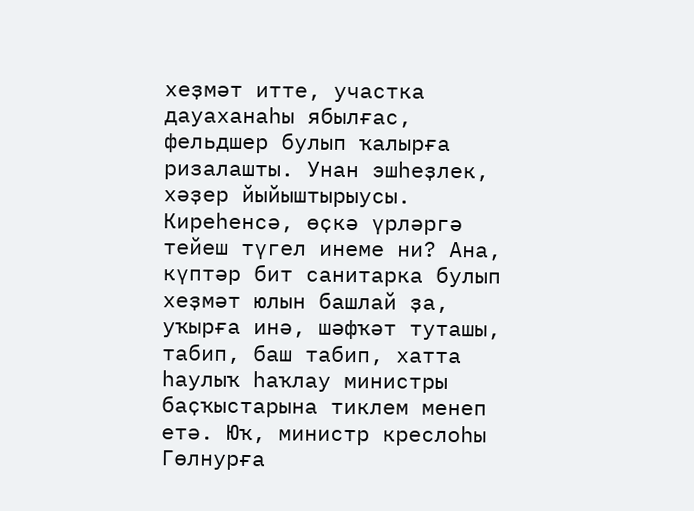хеҙмәт итте, участка дауаханаһы ябылғас, фельдшер булып ҡалырға ризалашты. Унан эшһеҙлек, хәҙер йыйыштырыусы. Киреһенсә, өҫкә үрләргә тейеш түгел инеме ни? Ана, күптәр бит санитарка булып хеҙмәт юлын башлай ҙа, уҡырға инә, шәфҡәт туташы, табип, баш табип, хатта һаулыҡ һаҡлау министры баҫҡыстарына тиклем менеп етә. Юҡ, министр креслоһы Гөлнурға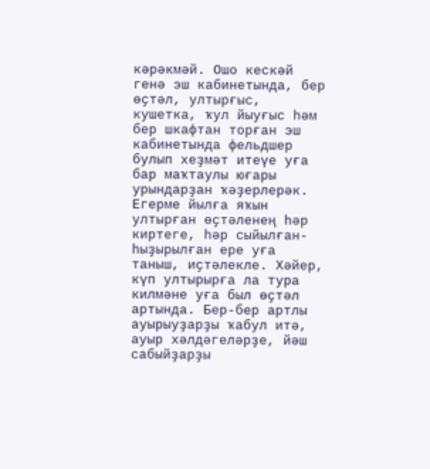кәрәкмәй. Ошо кескәй генә эш кабинетында, бер өҫтәл, ултырғыс, кушетка, ҡул йыуғыс һәм бер шкафтан торған эш кабинетында фельдшер булып хеҙмәт итеүе уға бар маҡтаулы юғары урындарҙан ҡәҙерлерәк. Егерме йылға яҡын ултырған өҫтәленең һәр киртеге, һәр сыйылған-һыҙырылған ере уға таныш, иҫтәлекле. Хәйер, күп ултырырға ла тура килмәне уға был өҫтәл артында. Бер-бер артлы ауырыуҙарҙы ҡабул итә, ауыр хәлдәгеләрҙе, йәш сабыйҙарҙы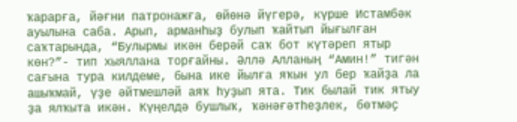ҡарарға, йәғни патронажға, өйөнә йүгерә, күрше Истамбәк ауылына саба. Арып, арманһыҙ булып ҡайтып йығылған саҡтарында, “Булырмы икән берәй саҡ бот күтәреп ятыр көн?”- тип хыяллана торғайны. Әллә Алланың “Амин!” тигән сағына тура килдеме, бына ике йылға яҡын ул бер ҡайҙа ла ашыҡмай, үҙе әйтмешләй аяҡ һуҙып ята. Тик былай тик ятыу ҙа ялҡыта икән. Күңелдә бушлыҡ, ҡәнәғәтһеҙлек, бөтмәҫ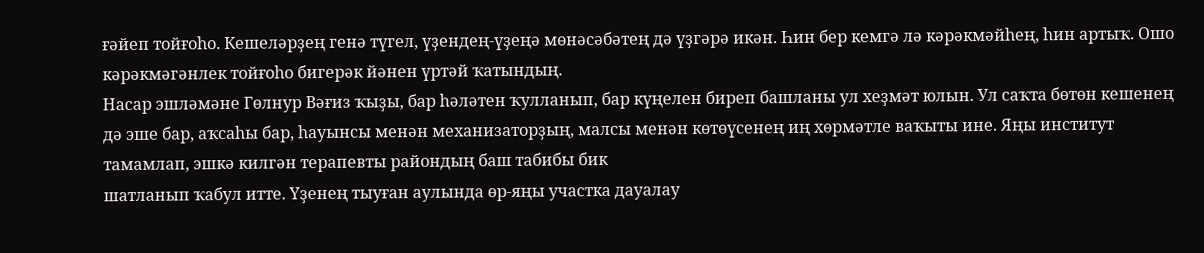ғәйеп тойғоһо. Кешеләрҙең генә түгел, үҙендең-үҙеңә мөнәсәбәтең дә үҙгәрә икән. Һин бер кемгә лә кәрәкмәйһең, һин артыҡ. Ошо кәрәкмәгәнлек тойғоһо бигерәк йәнен үртәй ҡатындың.
Насар эшләмәне Гөлнур Вәғиз ҡыҙы, бар һәләтен ҡулланып, бар күңелен биреп башланы ул хеҙмәт юлын. Ул саҡта бөтөн кешенең дә эше бар, аҡсаһы бар, һауынсы менән механизаторҙың, малсы менән көтөүсенең иң хөрмәтле ваҡыты ине. Яңы институт тамамлап, эшкә килгән терапевты райондың баш табибы бик
шатланып ҡабул итте. Үҙенең тыуған аулында өр-яңы участка дауалау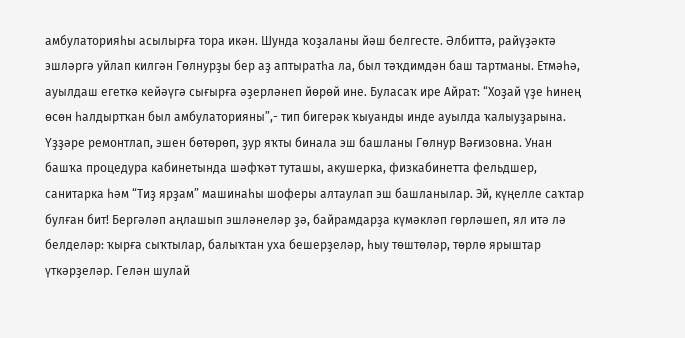амбулаторияһы асылырға тора икән. Шунда ҡоҙаланы йәш белгесте. Әлбиттә, райүҙәктә эшләргә уйлап килгән Гөлнурҙы бер аҙ аптыратһа ла, был тәҡдимдән баш тартманы. Етмәһә, ауылдаш егеткә кейәүгә сығырға әҙерләнеп йөрөй ине. Буласаҡ ире Айрат: “Хоҙай үҙе һинең өсөн һалдыртҡан был амбулаторияны”,- тип бигерәк ҡыуанды инде ауылда ҡалыуҙарына. Үҙҙәре ремонтлап, эшен бөтөрөп, ҙур яҡты бинала эш башланы Гөлнур Вәғизовна. Унан башҡа процедура кабинетында шәфҡәт туташы, акушерка, физкабинетта фельдшер, санитарка һәм “Тиҙ ярҙам” машинаһы шоферы алтаулап эш башланылар. Эй, күңелле саҡтар булған бит! Бергәләп аңлашып эшләнеләр ҙә, байрамдарҙа күмәкләп гөрләшеп, ял итә лә белделәр: ҡырға сыҡтылар, балыҡтан уха бешерҙеләр, һыу төштөләр, төрлө ярыштар үткәрҙеләр. Гелән шулай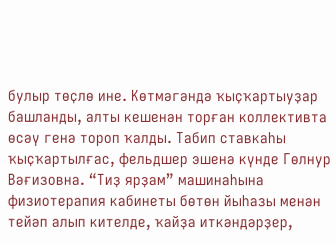булыр төҫлө ине. Көтмәгәндә ҡыҫҡартыуҙар башланды, алты кешенән торған коллективта өсәү генә тороп ҡалды. Табип ставкаһы ҡыҫҡартылғас, фельдшер эшенә күнде Гөлнур Вәғизовна. “Тиҙ ярҙам” машинаһына физиотерапия кабинеты бөтөн йыһазы менән тейәп алып кителде, ҡайҙа иткәндәрҙер,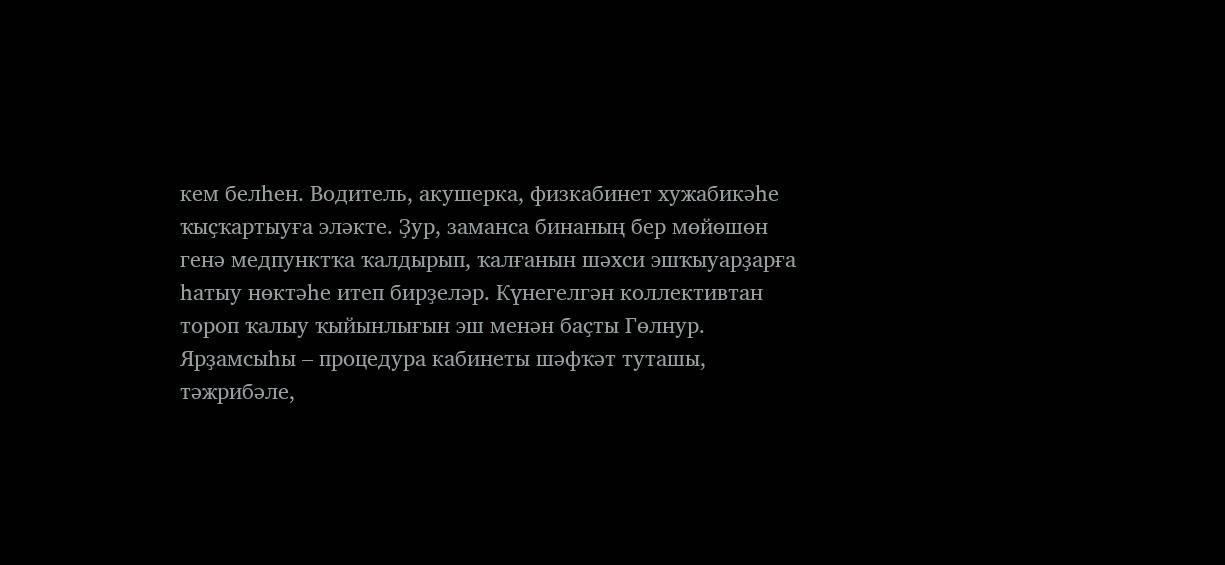кем белһен. Водитель, акушерка, физкабинет хужабикәһе ҡыҫҡартыуға эләкте. Ҙур, заманса бинаның бер мөйөшөн генә медпунктҡа ҡалдырып, ҡалғанын шәхси эшҡыуарҙарға һатыу нөктәһе итеп бирҙеләр. Күнегелгән коллективтан тороп ҡалыу ҡыйынлығын эш менән баҫты Гөлнур. Ярҙамсыһы – процедура кабинеты шәфҡәт туташы, тәжрибәле,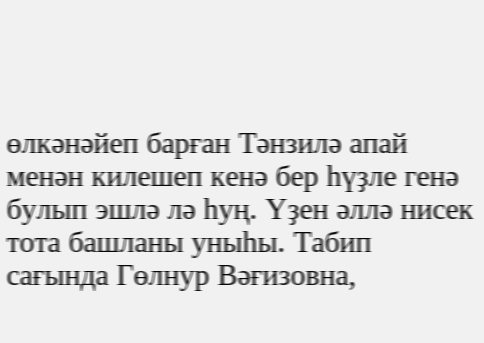өлкәнәйеп барған Тәнзилә апай менән килешеп кенә бер һүҙле генә булып эшлә лә һуң. Үҙен әллә нисек тота башланы уныһы. Табип сағында Гөлнур Вәғизовна,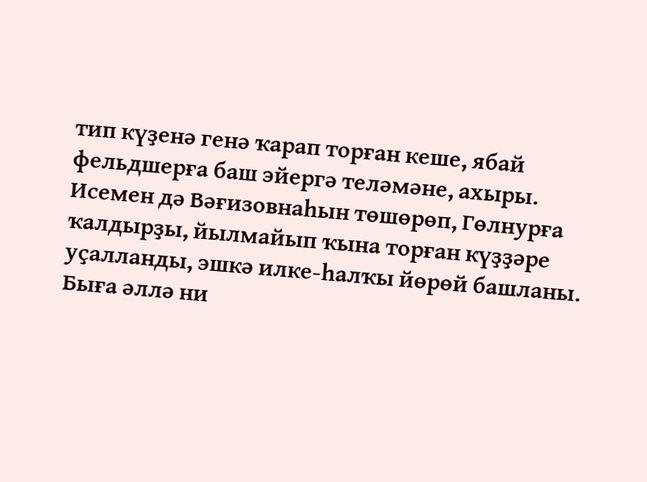тип күҙенә генә ҡарап торған кеше, ябай фельдшерға баш эйергә теләмәне, ахыры. Исемен дә Вәғизовнаһын төшөрөп, Гөлнурға ҡалдырҙы, йылмайып ҡына торған күҙҙәре уҫалланды, эшкә илке-һалҡы йөрөй башланы. Быға әллә ни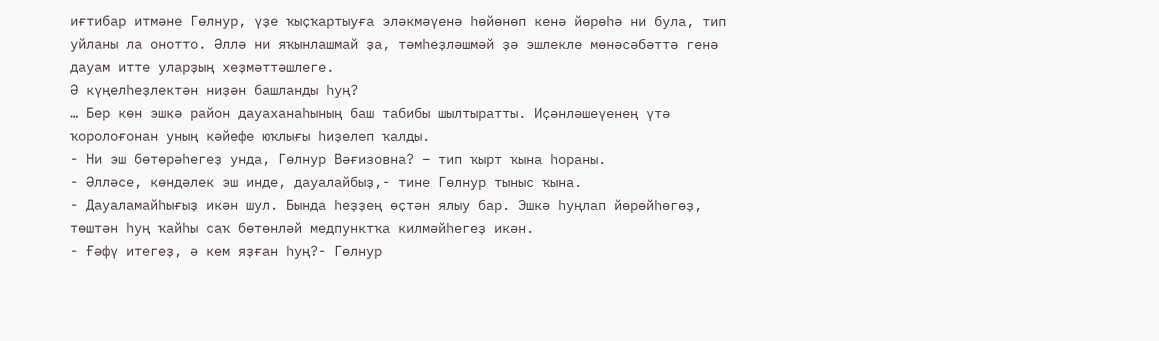иғтибар итмәне Гөлнур, үҙе ҡыҫҡартыуға эләкмәүенә һөйөнөп кенә йөрөһә ни була, тип уйланы ла онотто. Әллә ни яҡынлашмай ҙа, тәмһеҙләшмәй ҙә эшлекле мөнәсәбәттә генә дауам итте уларҙың хеҙмәттәшлеге.
Ә күңелһеҙлектән ниҙән башланды һуң?
… Бер көн эшкә район дауаханаһының баш табибы шылтыратты. Иҫәнләшеүенең үтә ҡоролоғонан уның кәйефе юҡлығы һиҙелеп ҡалды.
- Ни эш бөтөрәһегеҙ унда, Гөлнур Вәғизовна? – тип ҡырт ҡына һораны.
- Әлләсе, көндәлек эш инде, дауалайбыҙ,- тине Гөлнур тыныс ҡына.
- Дауаламайһығыҙ икән шул. Бында һеҙҙең өҫтән ялыу бар. Эшкә һуңлап йөрөйһөгөҙ, төштән һуң ҡайһы саҡ бөтөнләй медпунктҡа килмәйһегеҙ икән.
- Ғәфү итегеҙ, ә кем яҙған һуң?- Гөлнур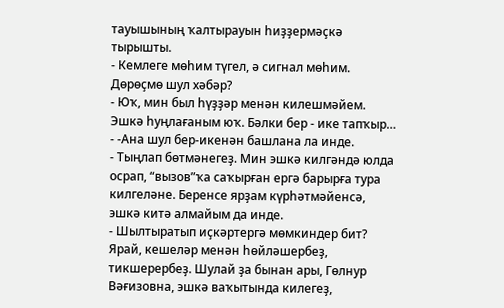тауышының ҡалтырауын һиҙҙермәҫкә тырышты.
- Кемлеге мөһим түгел, ә сигнал мөһим. Дөрөҫмө шул хәбәр?
- Юҡ, мин был һүҙҙәр менән килешмәйем. Эшкә һуңлағаным юҡ. Бәлки бер - ике тапҡыр…
- -Ана шул бер-икенән башлана ла инде.
- Тыңлап бөтмәнегеҙ. Мин эшкә килгәндә юлда осрап, “вызов”ҡа саҡырған ергә барырға тура килгеләне. Беренсе ярҙам күрһәтмәйенсә, эшкә китә алмайым да инде.
- Шылтыратып иҫкәртергә мөмкиндер бит? Ярай, кешеләр менән һөйләшербеҙ, тикшерербеҙ. Шулай ҙа бынан ары, Гөлнур Вәғизовна, эшкә ваҡытында килегеҙ,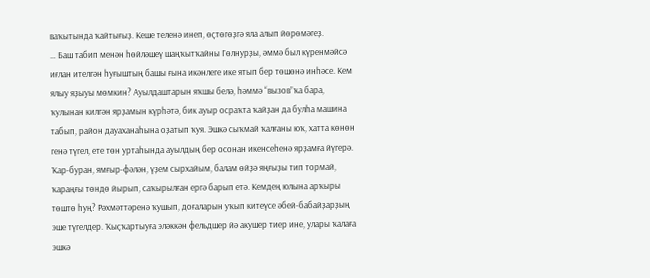ваҡытында ҡайтығыҙ. Кеше теленә инеп, өҫтөгөҙгә яла алып йөрөмәгеҙ.
… Баш табип менән һөйләшеү шаңҡытҡайны Гөлнурҙы, әммә был күренмәйсә иғлан ителгән һуғыштың башы ғына икәнлеге ике ятып бер төшөнә инһәсе. Кем ялыу яҙыуы мөмкин? Ауылдаштарын яҡшы белә, һәммә “вызов”ҡа бара, ҡулынан килгән ярҙамын күрһәтә, бик ауыр осраҡта ҡайҙан да булһа машина табып, район дауаханаһына оҙатып ҡуя. Эшкә сыҡмай ҡалғаны юҡ, хатта көнөн генә түгел, ете төн уртаһында ауылдың бер осонан икенсеһенә ярҙамға йүгерә. Ҡар-буран, ямғыр-фәлән, үҙем сырхайым, балам өйҙә яңғыҙы тип тормай, ҡараңғы төндө йырып, саҡырылған ергә барып етә. Кемдең юлына арҡыры төштө һуң? Рәхмәттәренә ҡушып, доғаларын уҡып китеүсе әбей-бабайҙарҙың эше түгелдер. Ҡыҫҡартыуға эләккән фельдшер йә акушер тиер ине, улары ҡалаға эшкә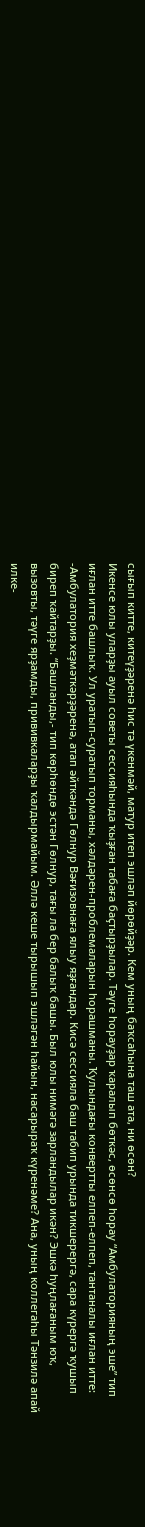сығып китте, китеүҙәренә һис тә үкенмәй, матур итеп эшләп йөрөйҙәр. Кем уның баҡсаһына таш ата, ни өсөн?
Икенсе юлы уларҙы ауыл советы сессияһында ҡыҙған табаға баҫтырҙылар. Тәүге һорауҙар ҡаралып бөткәс, өсөнсө һорау “Амбулаторияның эше” тип иғлан итте башлыҡ. Ул уратып-суратып торманы, хәлдәрен-проблемаларын һорашманы. Ҡулындағы конвертты елпеп-елпеп, тантаналы иғлан итте:
-Амбулатория хеҙмәткәрҙәренә, атап әйткәндә Гөлнур Вәғизовнаға ялыу яҙғандар. Кисә сессияла баш табип урында тикшерергә, сара күрергә ҡушып биреп ҡайтарҙы. “Башланды,- тип көрһөндө эстән Гөлнур, тағы ла бер балыҡ башы. Был юлы нимәгә зарландылар икән? Эшкә һуңлағаным юҡ, вызовты, тәүге ярҙамды, прививкаларҙы ҡалдырмайым. Әллә кеше тырышып эшләгән һайын, насарыраҡ күренәме? Ана, уның коллегаһы Тәнзилә апай илке-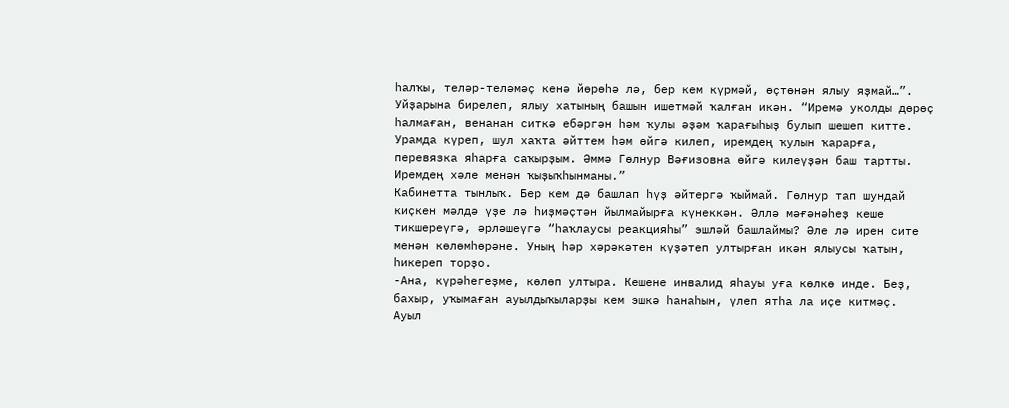һалҡы, теләр-теләмәҫ кенә йөрөһә лә, бер кем күрмәй, өҫтөнән ялыу яҙмай…”.
Уйҙарына бирелеп, ялыу хатының башын ишетмәй ҡалған икән. “Иремә уколды дөрөҫ һалмаған, венанан ситкә ебәргән һәм ҡулы әҙәм ҡарағыһыҙ булып шешеп китте. Урамда күреп, шул хаҡта әйттем һәм өйгә килеп, иремдең ҡулын ҡарарға, перевязка яһарға саҡырҙым. Әммә Гөлнур Вәғизовна өйгә килеүҙән баш тартты. Иремдең хәле менән ҡыҙыҡһынманы.”
Кабинетта тынлыҡ. Бер кем дә башлап һүҙ әйтергә ҡыймай. Гөлнур тап шундай киҫкен мәлдә үҙе лә һиҙмәҫтән йылмайырға күнеккән. Әллә мәғәнәһеҙ кеше тикшереүгә, әрләшеүгә “һаҡлаусы реакцияһы” эшләй башлаймы? Әле лә ирен сите менән көлөмһөрәне. Уның һәр хәрәкәтен күҙәтеп ултырған икән ялыусы ҡатын, һикереп торҙо.
-Ана, күрәһегеҙме, көлөп ултыра. Кешене инвалид яһауы уға көлкө инде. Беҙ, бахыр, уҡымаған ауылдыҡыларҙы кем эшкә һанаһын, үлеп ятһа ла иҫе китмәҫ.
Ауыл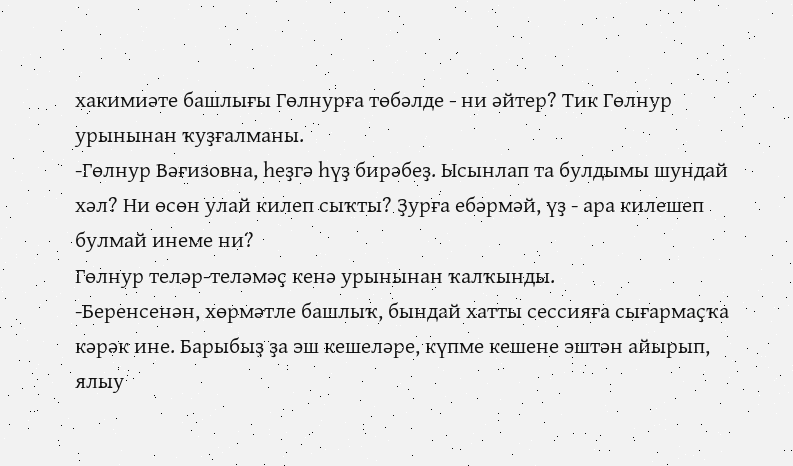хакимиәте башлығы Гөлнурға төбәлде - ни әйтер? Тик Гөлнур урынынан ҡуҙғалманы.
-Гөлнур Вәғизовна, һеҙгә һүҙ бирәбеҙ. Ысынлап та булдымы шундай хәл? Ни өсөн улай килеп сыҡты? Ҙурға ебәрмәй, үҙ - ара килешеп булмай инеме ни?
Гөлнур теләр-теләмәҫ кенә урынынан ҡалҡынды.
-Беренсенән, хөрмәтле башлыҡ, бындай хатты сессияға сығармаҫҡа кәрәк ине. Барыбыҙ ҙа эш кешеләре, күпме кешене эштән айырып, ялыу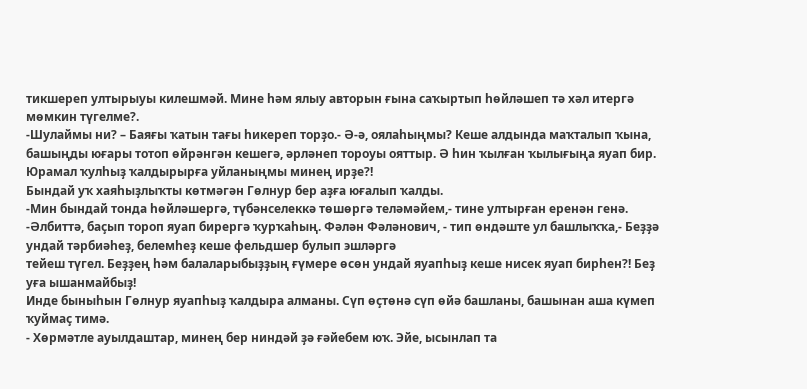тикшереп ултырыуы килешмәй. Мине һәм ялыу авторын ғына саҡыртып һөйләшеп тә хәл итергә мөмкин түгелме?.
-Шулаймы ни? – Баяғы ҡатын тағы һикереп торҙо.- Ә-ә, оялаһыңмы? Кеше алдында маҡталып ҡына, башыңды юғары тотоп өйрәнгән кешегә, әрләнеп тороуы ояттыр. Ә һин ҡылған ҡылығыңа яуап бир. Юрамал ҡулһыҙ ҡалдырырға уйланыңмы минең ирҙе?!
Бындай уҡ хаяһыҙлыҡты көтмәгән Гөлнур бер аҙға юғалып ҡалды.
-Мин бындай тонда һөйләшергә, түбәнселеккә төшөргә теләмәйем,- тине ултырған еренән генә.
-Әлбиттә, баҫып тороп яуап бирергә ҡурҡаһың. Фәлән Фәләнович, - тип өндәште ул башлыҡҡа,- Беҙҙә ундай тәрбиәһеҙ, белемһеҙ кеше фельдшер булып эшләргә
тейеш түгел. Беҙҙең һәм балаларыбыҙҙың ғүмере өсөн ундай яуапһыҙ кеше нисек яуап бирһен?! Беҙ уға ышанмайбыҙ!
Инде быныһын Гөлнур яуапһыҙ ҡалдыра алманы. Сүп өҫтөнә сүп өйә башланы, башынан аша күмеп ҡуймаҫ тимә.
- Хөрмәтле ауылдаштар, минең бер ниндәй ҙә ғәйебем юҡ. Эйе, ысынлап та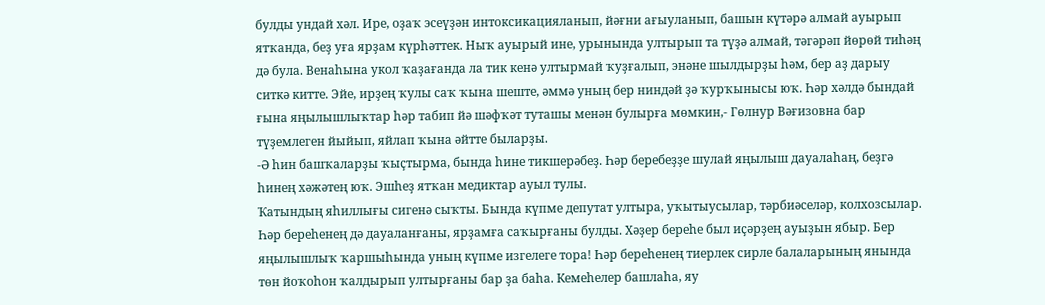булды ундай хәл. Ире, оҙаҡ эсеүҙән интоксикацияланып, йәғни ағыуланып, башын күтәрә алмай ауырып ятҡанда, беҙ уға ярҙам күрһәттек. Ныҡ ауырый ине, урынында ултырып та түҙә алмай, тәгәрәп йөрөй тиһәң дә була. Венаһына укол ҡаҙағанда ла тик кенә ултырмай ҡуҙғалып, энәне шылдырҙы һәм, бер аҙ дарыу ситкә китте. Эйе, ирҙең ҡулы саҡ ҡына шеште, әммә уның бер ниндәй ҙә ҡурҡынысы юҡ. Һәр хәлдә бындай ғына яңылышлыҡтар һәр табип йә шәфҡәт туташы менән булырға мөмкин,- Гөлнур Вәғизовна бар түҙемлеген йыйып, яйлап ҡына әйтте быларҙы.
-Ә һин башҡаларҙы ҡыҫтырма, бында һине тикшерәбеҙ. Һәр беребеҙҙе шулай яңылыш дауалаһаң, беҙгә һинең хәжәтең юҡ. Эшһеҙ ятҡан медиктар ауыл тулы.
Ҡатындың яһиллығы сигенә сыҡты. Бында күпме депутат ултыра, уҡытыусылар, тәрбиәселәр, колхозсылар. Һәр береһенең дә дауаланғаны, ярҙамға саҡырғаны булды. Хәҙер береһе был иҫәрҙең ауыҙын ябыр. Бер яңылышлыҡ ҡаршыһында уның күпме изгелеге тора! Һәр береһенең тиерлек сирле балаларының янында төн йоҡоһон ҡалдырып ултырғаны бар ҙа баһа. Кемеһелер башлаһа, яу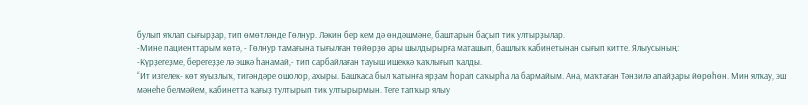булып яҡлап сығырҙар, тип өмөтләнде Гөлнур. Ләкин бер кем дә өндәшмәне, баштарын баҫып тик ултырҙылар.
-Мине пациенттарым көтә, - Гөлнур тамағына тығылған төйөрҙө ары шылдырырға маташып, башлыҡ кабинетынан сығып китте. Ялыусының:
-Күрҙегеҙме, берегеҙҙе лә эшкә һанамай,- тип сарбайлаған тауыш ишеккә ҡаҡлығып ҡалды.
“Ит изгелек- көт яуызлыҡ, тигәндәре ошолор, ахыры. Башҡаса был ҡатынға ярҙам һорап саҡырһа ла бармайым. Ана, маҡтаған Тәнзилә апайҙары йөрөһөн. Мин ялҡау, эш мәнеһе белмәйем, кабинетта ҡағыҙ тултырып тик ултырырмын. Теге тапҡыр ялыу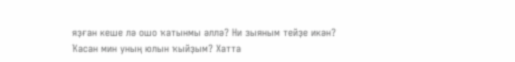яҙған кеше лә ошо ҡатынмы әллә? Ни зыяным тейҙе икән? Ҡасан мин уның юлын ҡыйҙым? Хатта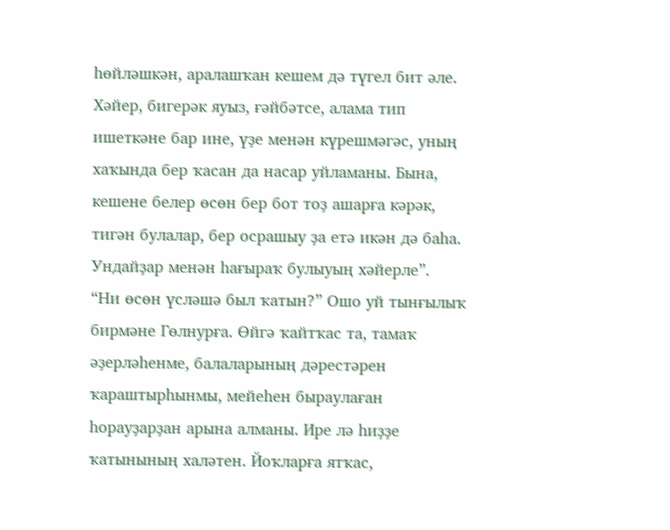һөйләшкән, аралашҡан кешем дә түгел бит әле. Хәйер, бигерәк яуыз, ғәйбәтсе, алама тип ишеткәне бар ине, үҙе менән күрешмәгәс, уның хаҡында бер ҡасан да насар уйламаны. Бына, кешене белер өсөн бер бот тоҙ ашарға кәрәк, тигән булалар, бер осрашыу ҙа етә икән дә баһа. Ундайҙар менән һағыраҡ булыуың хәйерле”.
“Ни өсөн үсләшә был ҡатын?” Ошо уй тынғылыҡ бирмәне Гөлнурға. Өйгә ҡайтҡас та, тамаҡ әҙерләһенме, балаларының дәрестәрен ҡараштырһынмы, мейеһен быраулаған һорауҙарҙан арына алманы. Ире лә һиҙҙе ҡатынының халәтен. Йоҡларға ятҡас,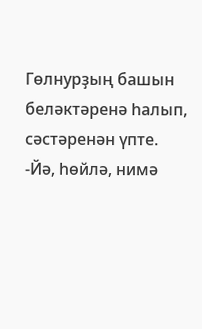Гөлнурҙың башын беләктәренә һалып, сәстәренән үпте.
-Йә, һөйлә, нимә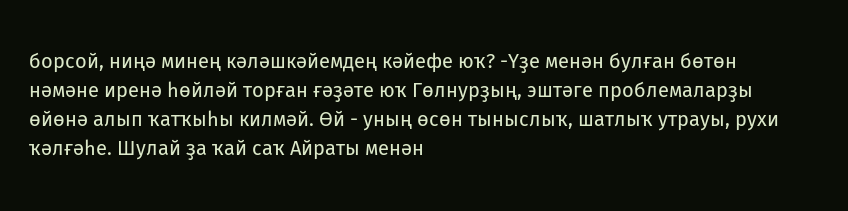борсой, ниңә минең кәләшкәйемдең кәйефе юҡ? -Үҙе менән булған бөтөн нәмәне иренә һөйләй торған ғәҙәте юҡ Гөлнурҙың, эштәге проблемаларҙы өйөнә алып ҡатҡыһы килмәй. Өй - уның өсөн тыныслыҡ, шатлыҡ утрауы, рухи ҡәлғәһе. Шулай ҙа ҡай саҡ Айраты менән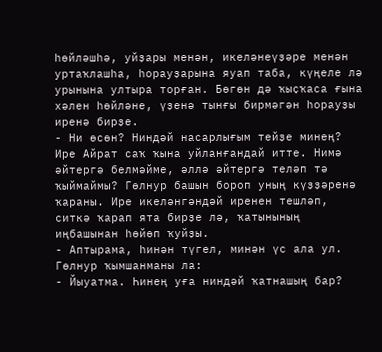һөйләшһә, уйҙары менән, икеләнеүҙәре менән уртаҡлашһа, һорауҙарына яуап таба, күңеле лә урынына ултыра торған. Бөгөн дә ҡыҫҡаса ғына хәлен һөйләне, үҙенә тынғы бирмәгән һорауҙы иренә бирҙе.
- Ни өсөн? Ниндәй насарлығым тейҙе минең?
Ире Айрат саҡ ҡына уйланғандай итте. Нимә әйтергә белмәйме, әллә әйтергә теләп тә ҡыймаймы? Гөлнур башын бороп уның күҙҙәренә ҡараны. Ире икеләнгәндәй иренен тешләп, ситкә ҡарап ята бирҙе лә, ҡатынының иңбашынан һөйөп ҡуйҙы.
- Аптырама, һинән түгел, минән үс ала ул.
Гөлнур ҡымшанманы ла:
- Йыуатма. Һинең уға ниндәй ҡатнашың бар?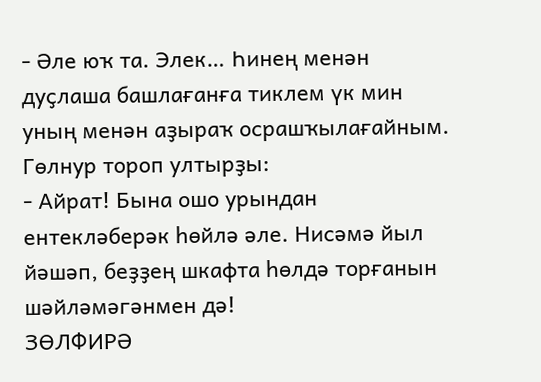- Әле юҡ та. Элек… Һинең менән дуҫлаша башлағанға тиклем үк мин уның менән аҙыраҡ осрашҡылағайным.
Гөлнур тороп ултырҙы:
- Айрат! Бына ошо урындан ентекләберәк һөйлә әле. Нисәмә йыл йәшәп, беҙҙең шкафта һөлдә торғанын шәйләмәгәнмен дә!
ЗӨЛФИРӘ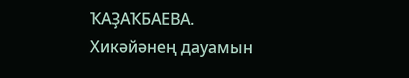ҠАҘАҠБАЕВА.
Хикәйәнең дауамын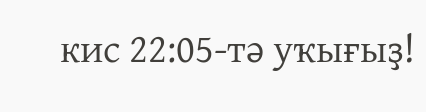кис 22:05-тә уҡығыҙ!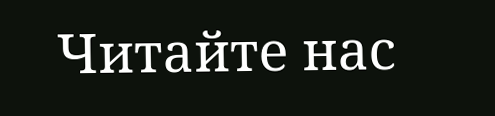Читайте нас